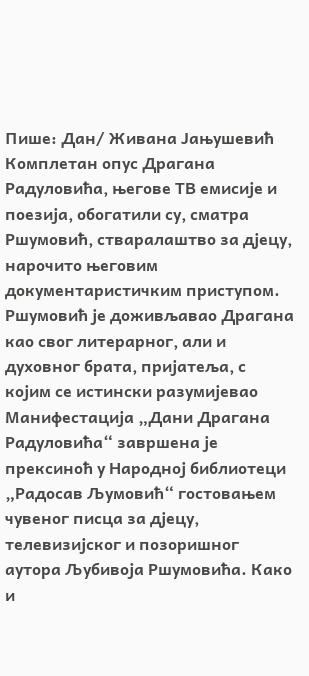Пише: Дан/ Живана Јањушевић
Комплетан опус Драгана Радуловића, његове ТВ емисије и поезија, обогатили су, сматра Ршумовић, стваралаштво за дјецу, нарочито његовим документаристичким приступом. Ршумовић је доживљавао Драгана као свог литерарног, али и духовног брата, пријатеља, с којим се истински разумијевао
Манифестација „Дани Драгана Радуловића“ завршена је прексиноћ у Народној библиотеци „Радосав Љумовић“ гостовањем чувеног писца за дјецу, телевизијског и позоришног аутора Љубивоја Ршумовића. Како и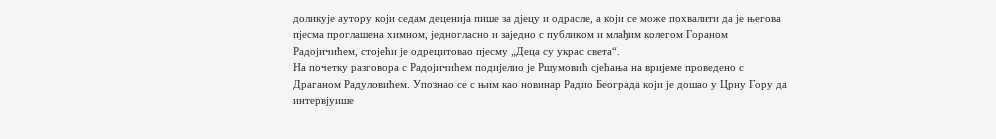доликује аутору који седам деценија пише за дјецу и одрасле, а који се може похвалити да је његова пјесма проглашена химном, једногласно и заједно с публиком и млађим колегом Гораном Радојичићем, стојећи је одрецитовао пјесму „Деца су украс света“.
На почетку разговора с Радојичићем подијелио је Ршумовић сјећања на вријеме проведено с Драганом Радуловићем. Упознао се с њим као новинар Радио Београда који је дошао у Црну Гору да интервјуише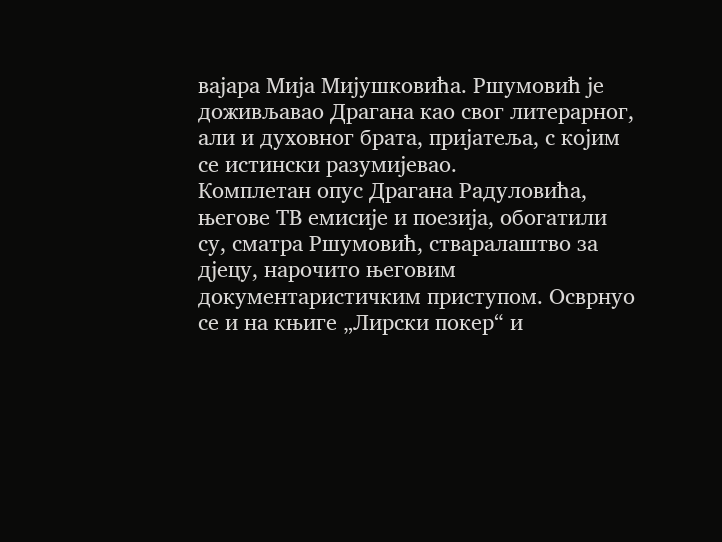вајара Мија Мијушковића. Ршумовић је доживљавао Драгана као свог литерарног, али и духовног брата, пријатеља, с којим се истински разумијевао.
Комплетан опус Драгана Радуловића, његове ТВ емисије и поезија, обогатили су, сматра Ршумовић, стваралаштво за дјецу, нарочито његовим документаристичким приступом. Осврнуо се и на књиге „Лирски покер“ и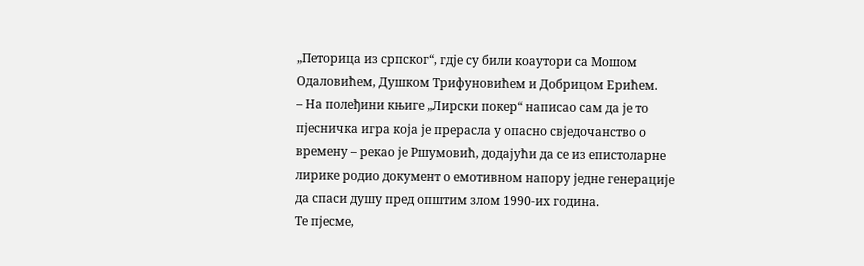„Петорица из српског“, гдје су били коаутори са Мошом Одаловићем, Душком Трифуновићем и Добрицом Ерићем.
– На полеђини књиге „Лирски покер“ написао сам да је то пјесничка игра која је прерасла у опасно свједочанство о времену – рекао је Ршумовић, додајући да се из епистоларне лирике родио документ о емотивном напору једне генерације да спаси душу пред општим злом 1990-их година.
Те пјесме,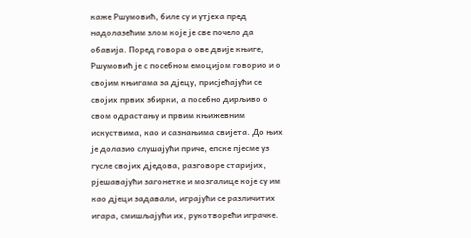каже Ршумовић, биле су и утјеха пред надолазећим злом које је све почело да обавија. Поред говора о ове двије књиге, Ршумовић је с посебном емоцијом говорио и о својим књигама за дјецу, присјећајући се својих првих збирки, а посебно дирљиво о свом одрастању и првим књижевним искуствима, као и сазнањима свијета. До њих је долазио слушајући приче, епске пјесме уз гусле својих дједова, разговоре старијих, рјешавајући загонетке и мозгалице које су им као дјеци задавали, играјући се различитих игара, смишљајући их, рукотворећи играчке.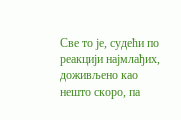Све то је, судећи по реакцији најмлађих, доживљено као нешто скоро, па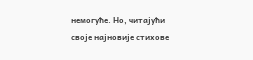немогуће. Но, читајући своје најновије стихове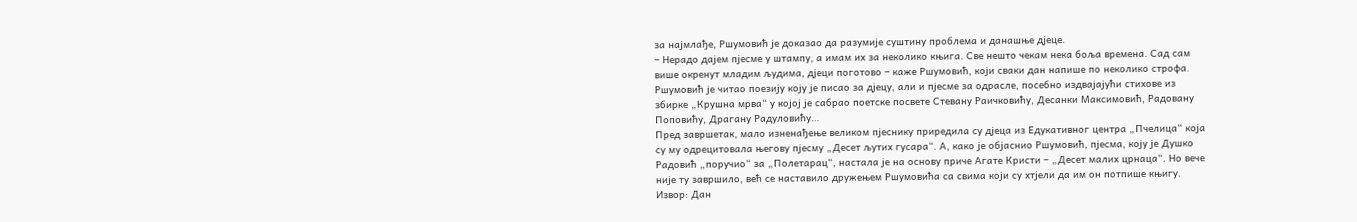за најмлађе, Ршумовић је доказао да разумије суштину проблема и данашње дјеце.
– Нерадо дајем пјесме у штампу, а имам их за неколико књига. Све нешто чекам нека боља времена. Сад сам више окренут младим људима, дјеци поготово – каже Ршумовић, који сваки дан напише по неколико строфа.
Ршумовић је читао поезију коју је писао за дјецу, али и пјесме за одрасле, посебно издвајајући стихове из збирке „Крушна мрва“ у којој је сабрао поетске посвете Стевану Раичковићу, Десанки Максимовић, Радовану Поповићу, Драгану Радуловићу…
Пред завршетак, мало изненађење великом пјеснику приредила су дјеца из Едукативног центра „Пчелица“ која су му одрецитовала његову пјесму „Десет љутих гусара“. А, како је објаснио Ршумовић, пјесма, коју је Душко Радовић „поручио“ за „Полетарац“, настала је на основу приче Агате Кристи – „Десет малих црнаца“. Но вече није ту завршило, већ се наставило дружењем Ршумовића са свима који су хтјели да им он потпише књигу.
Извор: Дан